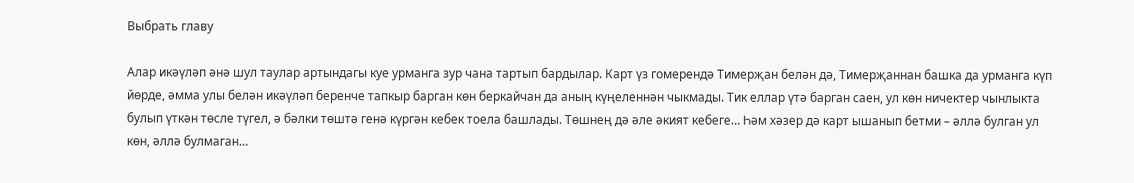Выбрать главу

Алар икәүләп әнә шул таулар артындагы куе урманга зур чана тартып бардылар. Карт үз гомерендә Тимерҗан белән дә, Тимерҗаннан башка да урманга күп йөрде, әмма улы белән икәүләп беренче тапкыр барган көн беркайчан да аның күңеленнән чыкмады. Тик еллар үтә барган саен, ул көн ничектер чынлыкта булып үткән төсле түгел, ә бәлки төштә генә күргән кебек тоела башлады. Төшнең дә әле әкият кебеге… Һәм хәзер дә карт ышанып бетми – әллә булган ул көн, әллә булмаган…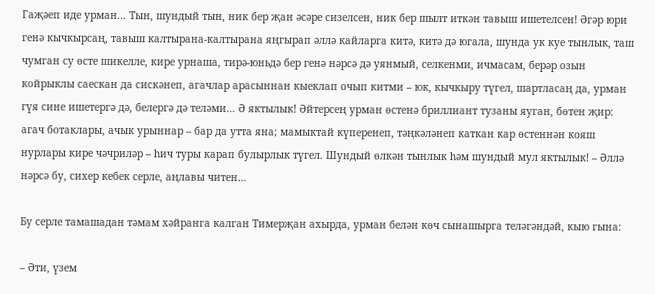Гаҗәеп иде урман… Тын, шундый тын, ник бер җан әсәре сизелсен, ник бер шылт иткән тавыш ишетелсен! Әгәр юри генә кычкырсаң, тавыш калтырана-калтырана яңгырап әллә кайларга китә, китә дә югала, шунда ук куе тынлык, таш чумган су өсте шикелле, кире урнаша, тирә-юньдә бер генә нәрсә дә уянмый, селкенми, ичмасам, берәр озын койрыклы саескан да сискәнеп, агачлар арасыннан кыеклап очып китми – юк, кычкыру түгел, шартласаң да, урман гүя сине ишетергә дә, белергә дә теләми… Ә яктылык! Әйтерсең урман өстенә бриллиант тузаны яуган, бөтен җир: агач ботаклары, ачык урыннар – бар да утта яна; мамыктай күперенеп, тәңкәләнеп каткан кар өстеннән кояш нурлары кире чәчриләр – һич туры карап булырлык түгел. Шундый өлкән тынлык һәм шундый мул яктылык! – Әллә нәрсә бу, сихер кебек серле, аңлавы читен…

Бу серле тамашадан тәмам хәйранга калган Тимерҗан ахырда, урман белән көч сынашырга теләгәндәй, кыю гына:

– Әти, үзем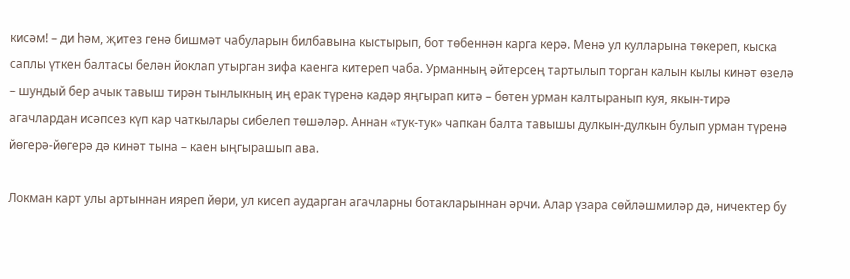кисәм! – ди һәм, җитез генә бишмәт чабуларын билбавына кыстырып, бот төбеннән карга керә. Менә ул кулларына төкереп, кыска саплы үткен балтасы белән йоклап утырган зифа каенга китереп чаба. Урманның әйтерсең тартылып торган калын кылы кинәт өзелә – шундый бер ачык тавыш тирән тынлыкның иң ерак түренә кадәр яңгырап китә – бөтен урман калтыранып куя, якын-тирә агачлардан исәпсез күп кар чаткылары сибелеп төшәләр. Аннан «тук-тук» чапкан балта тавышы дулкын-дулкын булып урман түренә йөгерә-йөгерә дә кинәт тына – каен ыңгырашып ава.

Локман карт улы артыннан ияреп йөри, ул кисеп аударган агачларны ботакларыннан әрчи. Алар үзара сөйләшмиләр дә, ничектер бу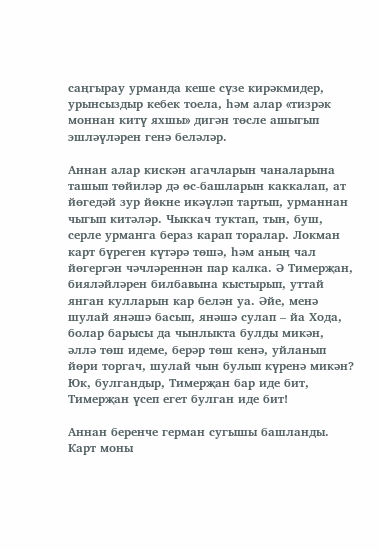саңгырау урманда кеше сүзе кирәкмидер, урынсыздыр кебек тоела, һәм алар «тизрәк моннан китү яхшы» дигән төсле ашыгып эшләүләрен генә беләләр.

Аннан алар кискән агачларын чаналарына ташып төйиләр дә өс-башларын каккалап, ат йөгедәй зур йөкне икәүләп тартып, урманнан чыгып китәләр. Чыккач туктап, тын, буш, серле урманга бераз карап торалар. Локман карт бүреген күтәрә төшә, һәм аның чал йөгергән чәчләреннән пар калка. Ә Тимерҗан, бияләйләрен билбавына кыстырып, уттай янган кулларын кар белән уа. Әйе, менә шулай янәшә басып, янәшә сулап – йа Хода, болар барысы да чынлыкта булды микән, әллә төш идеме, берәр төш кенә, уйланып йөри торгач, шулай чын булып күренә микән? Юк, булгандыр, Тимерҗан бар иде бит, Тимерҗан үсеп егет булган иде бит!

Аннан беренче герман сугышы башланды. Карт моны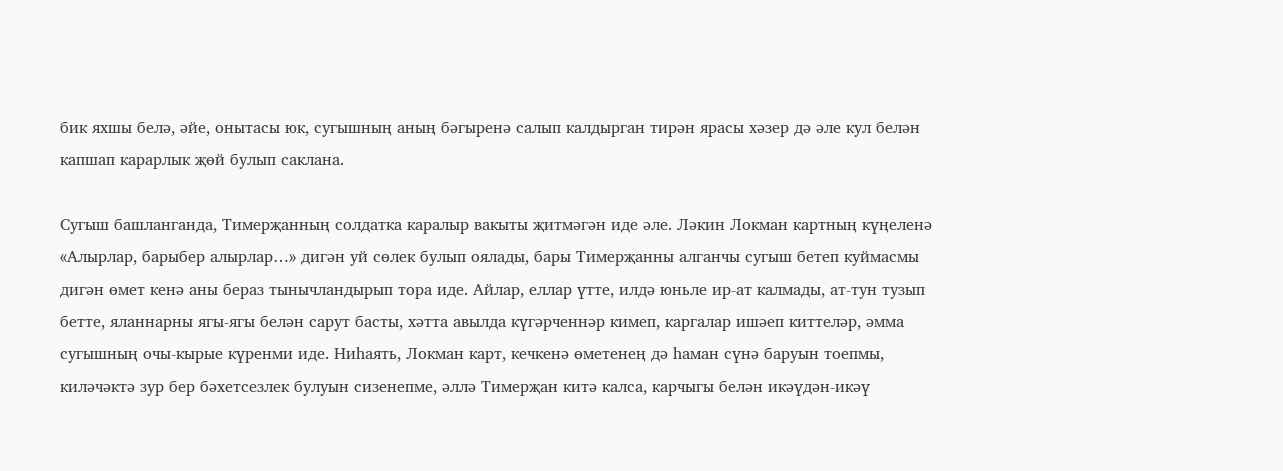бик яхшы белә, әйе, онытасы юк, сугышның аның бәгыренә салып калдырган тирән ярасы хәзер дә әле кул белән капшап карарлык җөй булып саклана.

Сугыш башланганда, Тимерҗанның солдатка каралыр вакыты җитмәгән иде әле. Ләкин Локман картның күңеленә «Алырлар, барыбер алырлар…» дигән уй сөлек булып оялады, бары Тимерҗанны алганчы сугыш бетеп куймасмы дигән өмет кенә аны бераз тынычландырып тора иде. Айлар, еллар үтте, илдә юньле ир-ат калмады, ат-тун тузып бетте, яланнарны ягы-ягы белән сарут басты, хәтта авылда күгәрченнәр кимеп, каргалар ишәеп киттеләр, әмма сугышның очы-кырые күренми иде. Ниһаять, Локман карт, кечкенә өметенең дә һаман сүнә баруын тоепмы, киләчәктә зур бер бәхетсезлек булуын сизенепме, әллә Тимерҗан китә калса, карчыгы белән икәүдән-икәү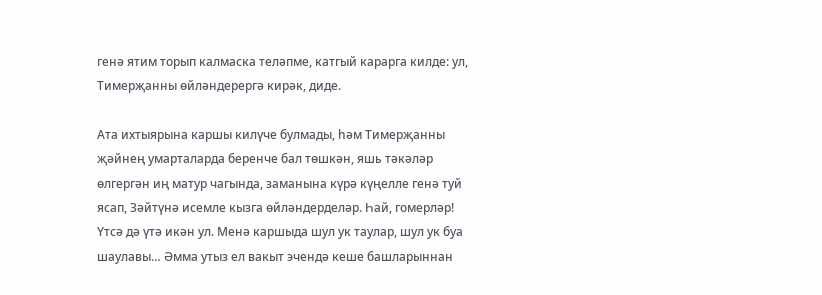генә ятим торып калмаска теләпме, катгый карарга килде: ул, Тимерҗанны өйләндерергә кирәк, диде.

Ата ихтыярына каршы килүче булмады, һәм Тимерҗанны җәйнең умарталарда беренче бал төшкән, яшь тәкәләр өлгергән иң матур чагында, заманына күрә күңелле генә туй ясап, Зәйтүнә исемле кызга өйләндерделәр. Һай, гомерләр! Үтсә дә үтә икән ул. Менә каршыда шул ук таулар, шул ук буа шаулавы… Әмма утыз ел вакыт эчендә кеше башларыннан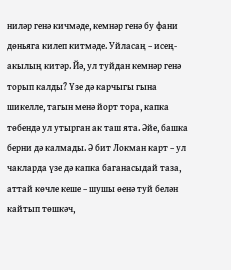ниләр генә кичмәде, кемнәр генә бу фани дөньяга килеп китмәде. Уйласаң – исең-акылың китәр. Йә, ул туйдан кемнәр генә торып калды? Үзе дә карчыгы гына шикелле, тагын менә йорт тора, капка төбендә ул утырган ак таш ята. Әйе, башка берни дә калмады. Ә бит Локман карт – ул чакларда үзе дә капка баганасыдай таза, аттай көчле кеше – шушы өенә туй белән кайтып төшкәч,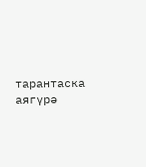тарантаска аягүрә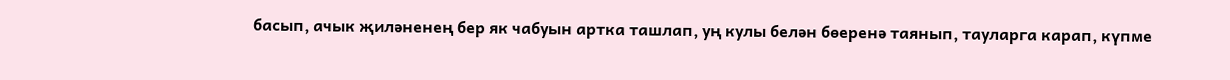басып, ачык җиләненең бер як чабуын артка ташлап, уң кулы белән бөеренә таянып, тауларга карап, күпме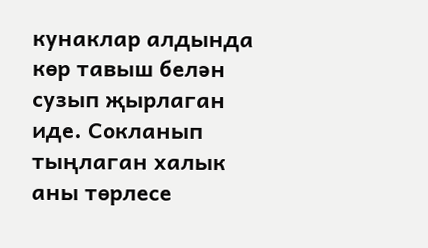кунаклар алдында көр тавыш белән сузып җырлаган иде. Сокланып тыңлаган халык аны төрлесе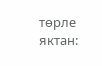төрле яктан: